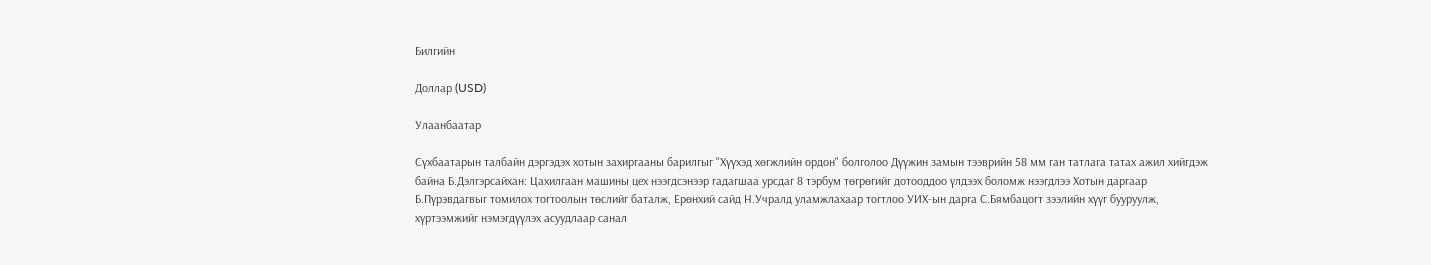Билгийн

Доллар (USD)

Улаанбаатар

Сүхбаатарын талбайн дэргэдэх хотын захиргааны барилгыг "Хүүхэд хөгжлийн ордон" болголоо Дүүжин замын тээврийн 58 мм ган татлага татах ажил хийгдэж байна Б.Дэлгэрсайхан: Цахилгаан машины цех нээгдсэнээр гадагшаа урсдаг 8 тэрбум төгрөгийг дотооддоо үлдээх боломж нээгдлээ Хотын даргаар Б.Пүрэвдагвыг томилох тогтоолын төслийг баталж, Ерөнхий сайд Н.Учралд уламжлахаар тогтлоо УИХ-ын дарга С.Бямбацогт зээлийн хүүг бууруулж, хүртээмжийг нэмэгдүүлэх асуудлаар санал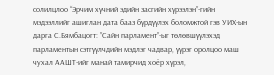солилцлоо “Эрчим хүчний эдийн засгийн хүрээлэн”-гийн мэдээллийг ашиглан дата бааз бүрдүүлэх боломжтой гэв УИХ-ын дарга С.Бямбацогт: ”Сайн парламент”-ыг төлөвшүүлэхэд парламентын сэтгүүлчдийн мэдлэг чадвар, үүрэг оролцоо маш чухал ААШТ-ийг манай тамирчид хоёр хүрэл,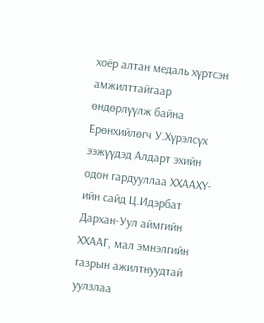хоёр алтан медаль хүртсэн амжилттайгаар өндөрлүүлж байна Ерөнхийлөгч У.Хүрэлсүх ээжүүдэд Алдарт эхийн одон гардууллаа ХХААХҮ-ийн сайд Ц.Идэрбат Дархан-Уул аймгийн ХХААГ, мал эмнэлгийн газрын ажилтнуудтай уулзлаа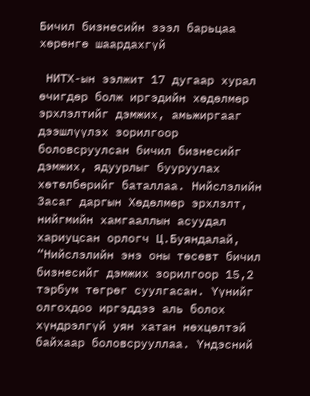Бичил бизнесийн зээл барьцаа хөрөнгө шаардахгүй

 НИТХ-ын ээлжит 17 дугаар хурал өчигдөр болж иргэдийн хөдөлмөр эрхлэлтийг дэмжих, амьжиргааг дээшлүүлэх зорилгоор боловсруулсан бичил бизнесийг дэмжих, ядуурлыг бууруулах хөтөлбөрийг баталлаа. Нийслэлийн Засаг даргын Хөдөлмөр эрхлэлт, нийгмийн хамгааллын асуудал хариуцсан орлогч Ц.Буяндалай,  “Нийслэлийн энэ оны төсөвт бичил бизнесийг дэмжих зорилгоор 15,2 тэрбум төгрөг суулгасан. Үүнийг олгохдоо иргэддээ аль болох хүндрэлгүй уян хатан нөхцөлтэй байхаар боловсрууллаа. Үндэсний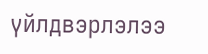үйлдвэрлэлээ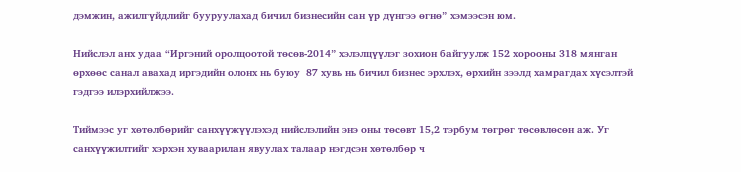дэмжин, ажилгүйдлийг бууруулахад бичил бизнесийн сан үр дүнгээ өгнө” хэмээсэн юм.

Нийслэл анх удаа “Иргэний оролцоотой төсөв-2014” хэлэлцүүлэг зохион байгуулж 152 хорооны 318 мянган өрхөөс санал авахад иргэдийн олонх нь буюу  87 хувь нь бичил бизнес эрхлэх, өрхийн зээлд хамрагдах хүсэлтэй  гэдгээ илэрхийлжээ.

Тиймээс уг хөтөлбөрийг санхүүжүүлэхэд нийслэлийн энэ оны төсөвт 15,2 тэрбум төгрөг төсөвлөсөн аж. Уг санхүүжилтийг хэрхэн хуваарилан явуулах талаар нэгдсэн хөтөлбөр ч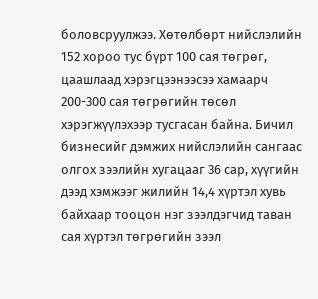боловсруулжээ. Хөтөлбөрт нийслэлийн 152 хороо тус бүрт 100 сая төгрөг, цаашлаад хэрэгцээнээсээ хамаарч 200-300 сая төгрөгийн төсөл хэрэгжүүлэхээр тусгасан байна. Бичил бизнесийг дэмжих нийслэлийн сангаас олгох зээлийн хугацааг 36 сар, хүүгийн дээд хэмжээг жилийн 14,4 хүртэл хувь байхаар тооцон нэг зээлдэгчид таван сая хүртэл төгрөгийн зээл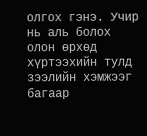олгох гэнэ. Учир нь аль болох олон өрхөд хүртээхийн тулд зээлийн хэмжээг багаар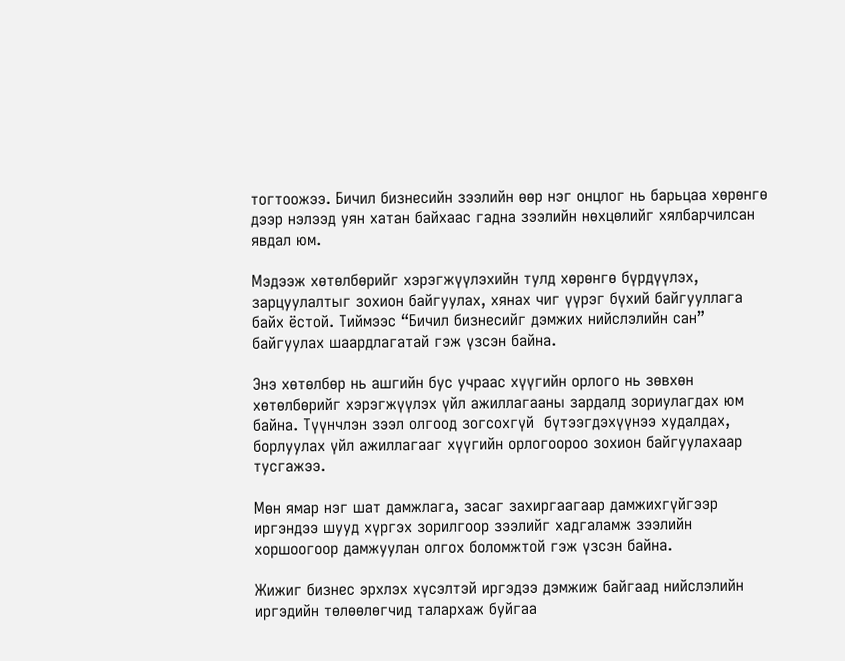тогтоожээ. Бичил бизнесийн зээлийн өөр нэг онцлог нь барьцаа хөрөнгө дээр нэлээд уян хатан байхаас гадна зээлийн нөхцөлийг хялбарчилсан явдал юм.

Мэдээж хөтөлбөрийг хэрэгжүүлэхийн тулд хөрөнгө бүрдүүлэх, зарцуулалтыг зохион байгуулах, хянах чиг үүрэг бүхий байгууллага байх ёстой. Тиймээс “Бичил бизнесийг дэмжих нийслэлийн сан” байгуулах шаардлагатай гэж үзсэн байна.

Энэ хөтөлбөр нь ашгийн бус учраас хүүгийн орлого нь зөвхөн хөтөлбөрийг хэрэгжүүлэх үйл ажиллагааны зардалд зориулагдах юм байна. Түүнчлэн зээл олгоод зогсохгүй  бүтээгдэхүүнээ худалдах, борлуулах үйл ажиллагааг хүүгийн орлогоороо зохион байгуулахаар тусгажээ.

Мөн ямар нэг шат дамжлага, засаг захиргаагаар дамжихгүйгээр иргэндээ шууд хүргэх зорилгоор зээлийг хадгаламж зээлийн хоршоогоор дамжуулан олгох боломжтой гэж үзсэн байна.

Жижиг бизнес эрхлэх хүсэлтэй иргэдээ дэмжиж байгаад нийслэлийн иргэдийн төлөөлөгчид талархаж буйгаа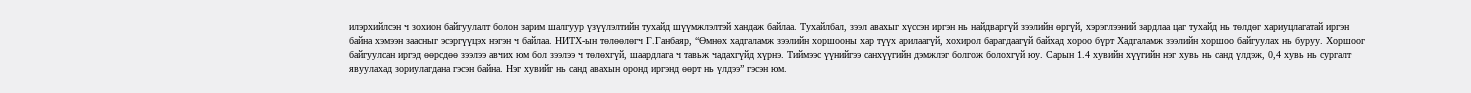илэрхийлсэн ч зохион байгуулалт болон зарим шалгуур үзүүлэлтийн тухайд шүүмжлэлтэй хандаж байлаа. Тухайлбал, зээл авахыг хүссэн иргэн нь найдваргүй зээлийн өргүй, хэрэглээний зардлаа цаг тухайд нь төлдөг хариуцлагатай иргэн байна хэмээн заасныг эсэргүүцэх нэгэн ч байлаа. НИТХ-ын төлөөлөгч Г.Ганбаяр, “Өмнөх хадгаламж зээлийн хоршооны хар түүх арилаагүй, хохирол барагдаагүй байхад хороо бүрт Хадгаламж зээлийн хоршоо байгуулах нь буруу. Хоршоог байгуулсан иргэд өөрсдөө зээлээ авчих юм бол зээлээ ч төлөхгүй, шаардлага ч тавьж чадахгүйд хүрнэ. Тиймээс үүнийгээ санхүүгийн дэмжлэг болгож болохгүй юу. Сарын 1.4 хувийн хүүгийн нэг хувь нь санд үлдэж, 0,4 хувь нь сургалт явуулахад зориулагдана гэсэн байна. Нэг хувийг нь санд авахын оронд иргэнд өөрт нь үлдээ” гэсэн юм.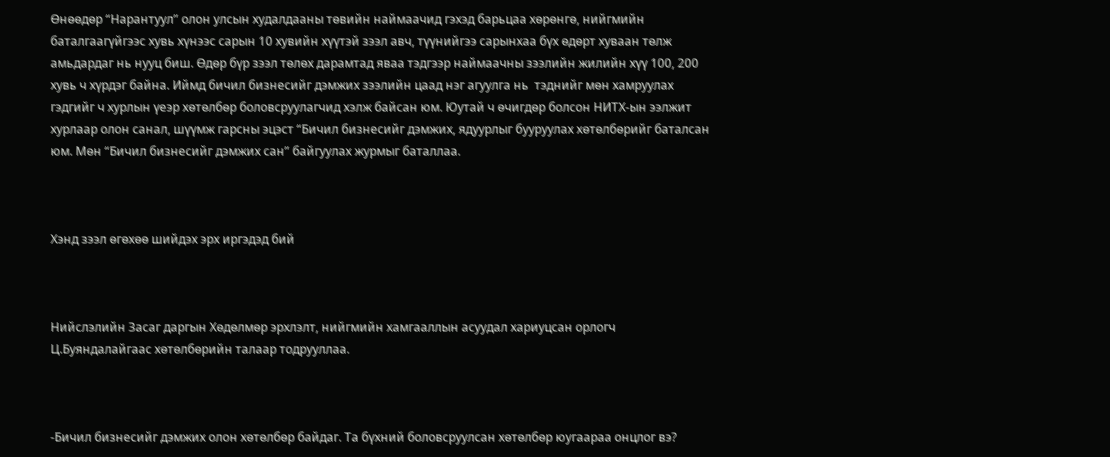Өнөөдөр “Нарантуул” олон улсын худалдааны төвийн наймаачид гэхэд барьцаа хөрөнгө, нийгмийн баталгаагүйгээс хувь хүнээс сарын 10 хувийн хүүтэй зээл авч, түүнийгээ сарынхаа бүх өдөрт хуваан төлж амьдардаг нь нууц биш. Өдөр бүр зээл төлөх дарамтад яваа тэдгээр наймаачны зээлийн жилийн хүү 100, 200 хувь ч хүрдэг байна. Иймд бичил бизнесийг дэмжих зээлийн цаад нэг агуулга нь  тэднийг мөн хамруулах гэдгийг ч хурлын үеэр хөтөлбөр боловсруулагчид хэлж байсан юм. Юутай ч өчигдөр болсон НИТХ-ын ээлжит хурлаар олон санал, шүүмж гарсны эцэст “Бичил бизнесийг дэмжих, ядуурлыг бууруулах хөтөлбөрийг баталсан юм. Мөн “Бичил бизнесийг дэмжих сан” байгуулах журмыг баталлаа.



Хэнд зээл өгөхөө шийдэх эрх иргэдэд бий



Нийслэлийн Засаг даргын Хөдөлмөр эрхлэлт, нийгмийн хамгааллын асуудал хариуцсан орлогч Ц.Буяндалайгаас хөтөлбөрийн талаар тодрууллаа.



-Бичил бизнесийг дэмжих олон хөтөлбөр байдаг. Та бүхний боловсруулсан хөтөлбөр юугаараа онцлог вэ?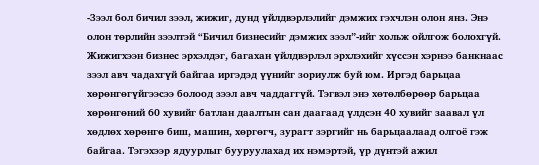-Зээл бол бичил зээл, жижиг, дунд үйлдвэрлэлийг дэмжих гэхчлэн олон янз. Энэ олон төрлийн зээлтэй “Бичил бизнесийг дэмжих зээл”-ийг хольж ойлгож болохгүй.  Жижигхээн бизнес эрхэлдэг, багахан үйлдвэрлэл эрхлэхийг хүссэн хэрнээ банкнаас зээл авч чадахгүй байгаа иргэдэд үүнийг зориулж буй юм. Иргэд барьцаа хөрөнгөгүйгээсээ болоод зээл авч чаддаггүй. Тэгвэл энэ хөтөлбөрөөр барьцаа хөрөнгөний 60 хувийг батлан даалтын сан даагаад үлдсэн 40 хувийг заавал үл хөдлөх хөрөнгө биш, машин, хөргөгч, зурагт зэргийг нь барьцаалаад олгоё гэж байгаа. Тэгэхээр ядуурлыг бууруулахад их нэмэртэй, үр дүнтэй ажил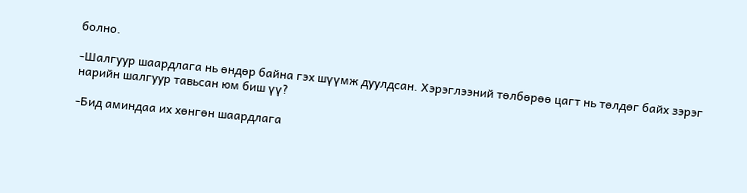болно.

-Шалгуур шаардлага нь өндөр байна гэх шүүмж дуулдсан. Хэрэглээний төлбөрөө цагт нь төлдөг байх зэрэг нарийн шалгуур тавьсан юм биш үү?

-Бид аминдаа их хөнгөн шаардлага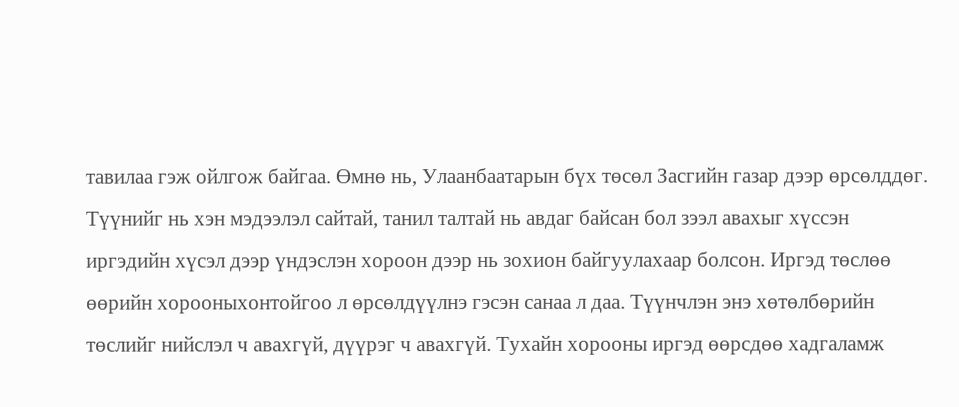тавилаа гэж ойлгож байгаа. Өмнө нь, Улаанбаатарын бүх төсөл Засгийн газар дээр өрсөлддөг. Түүнийг нь хэн мэдээлэл сайтай, танил талтай нь авдаг байсан бол зээл авахыг хүссэн иргэдийн хүсэл дээр үндэслэн хороон дээр нь зохион байгуулахаар болсон. Иргэд төслөө өөрийн хорооныхонтойгоо л өрсөлдүүлнэ гэсэн санаа л даа. Түүнчлэн энэ хөтөлбөрийн төслийг нийслэл ч авахгүй, дүүрэг ч авахгүй. Тухайн хорооны иргэд өөрсдөө хадгаламж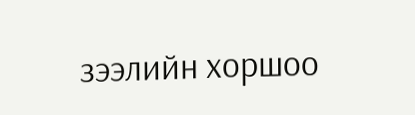зээлийн хоршоо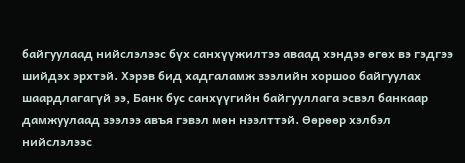байгуулаад нийслэлээс бүх санхүүжилтээ аваад хэндээ өгөх вэ гэдгээ шийдэх эрхтэй. Хэрэв бид хадгаламж зээлийн хоршоо байгуулах шаардлагагүй ээ, Банк бус санхүүгийн байгууллага эсвэл банкаар дамжуулаад зээлээ авъя гэвэл мөн нээлттэй. Өөрөөр хэлбэл нийслэлээс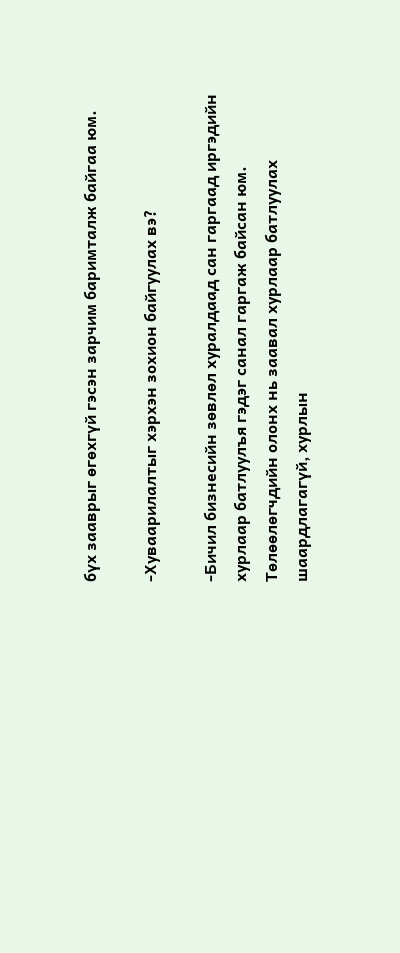бүх зааврыг өгөхгүй гэсэн зарчим баримталж байгаа юм.

-Хуваарилалтыг хэрхэн зохион байгуулах вэ?

-Бичил бизнесийн зөвлөл хуралдаад сан гаргаад иргэдийн хурлаар батлуулъя гэдэг санал гаргаж байсан юм. Төлөөлөгчдийн олонх нь заавал хурлаар батлуулах шаардлагагүй, хурлын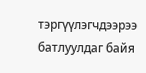тэргүүлэгчдээрээ батлуулдаг байя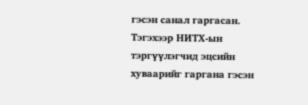гэсэн санал гаргасан. Тэгэхээр НИТХ-ын тэргүүлэгчид эцсийн хуваарийг гаргана гэсэн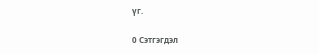үг.

0 Сэтгэгдэл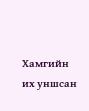Хамгийн их уншсан